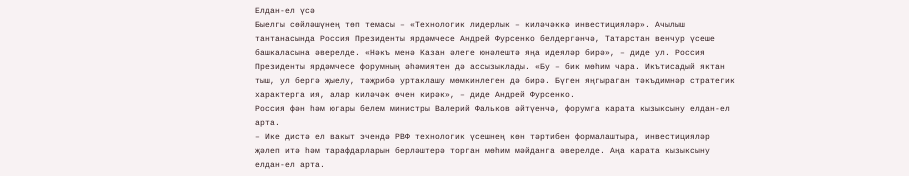Елдан-ел үсә
Быелгы сөйләшүнең төп темасы – «Технологик лидерлык – киләчәккә инвестицияләр». Ачылыш тантанасында Россия Президенты ярдәмчесе Андрей Фурсенко белдергәнчә, Татарстан венчур үсеше башкаласына әверелде. «Нәкъ менә Казан әлеге юнәлештә яңа идеяләр бирә», – диде ул. Россия Президенты ярдәмчесе форумның әһәмиятен дә ассызыклады. «Бу – бик мөһим чара. Икътисадый яктан тыш, ул бергә җыелу, тәҗрибә уртаклашу мөмкинлеген дә бирә. Бүген яңгыраган тәкъдимнәр стратегик характерга ия, алар киләчәк өчен кирәк», – диде Андрей Фурсенко.
Россия фән һәм югары белем министры Валерий Фальков әйтүенчә, форумга карата кызыксыну елдан-ел арта.
– Ике дистә ел вакыт эчендә РВФ технологик үсешнең көн тәртибен формалаштыра, инвестицияләр җәлеп итә һәм тарафдарларын берләштерә торган мөһим мәйданга әверелде. Аңа карата кызыксыну елдан-ел арта.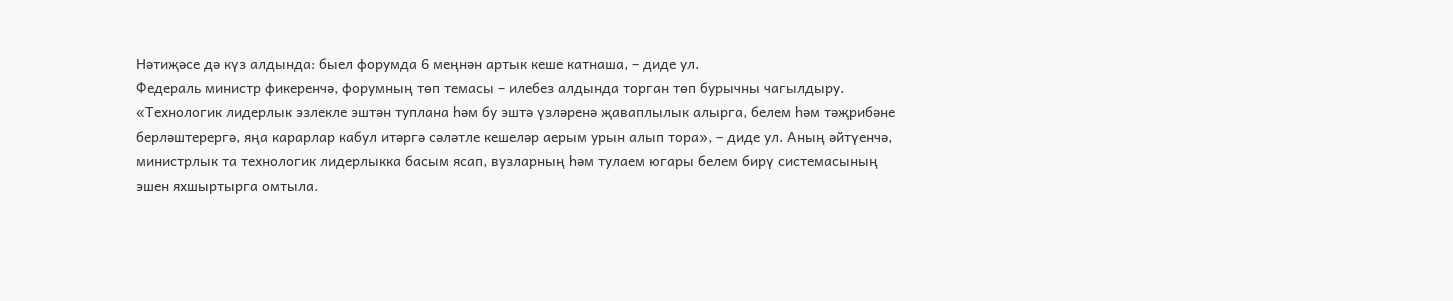Нәтиҗәсе дә күз алдында: быел форумда 6 меңнән артык кеше катнаша, – диде ул.
Федераль министр фикеренчә, форумның төп темасы – илебез алдында торган төп бурычны чагылдыру. «Технологик лидерлык эзлекле эштән туплана һәм бу эштә үзләренә җаваплылык алырга, белем һәм тәҗрибәне берләштерергә, яңа карарлар кабул итәргә сәләтле кешеләр аерым урын алып тора», – диде ул. Аның әйтүенчә, министрлык та технологик лидерлыкка басым ясап, вузларның һәм тулаем югары белем бирү системасының эшен яхшыртырга омтыла.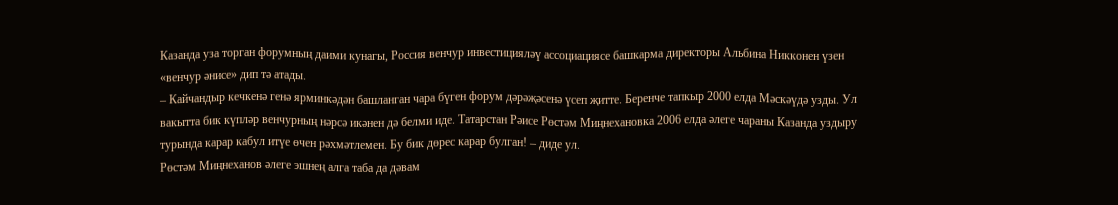Казанда уза торган форумның даими кунагы, Россия венчур инвестицияләү ассоциациясе башкарма директоры Альбина Никконен үзен «венчур әнисе» дип тә атады.
– Кайчандыр кечкенә генә ярминкәдән башланган чара бүген форум дәрәҗәсенә үсеп җитте. Беренче тапкыр 2000 елда Мәскәүдә узды. Ул вакытта бик күпләр венчурның нәрсә икәнен дә белми иде. Татарстан Рәисе Рөстәм Миңнехановка 2006 елда әлеге чараны Казанда уздыру турында карар кабул итүе өчен рәхмәтлемен. Бу бик дөрес карар булган! – диде ул.
Рөстәм Миңнеханов әлеге эшнең алга таба да дәвам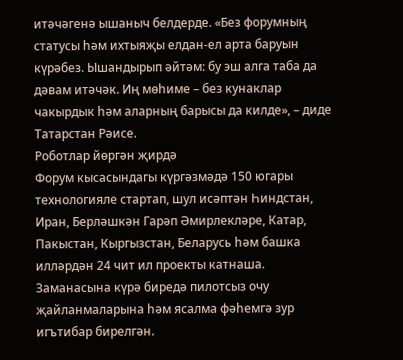итәчәгенә ышаныч белдерде. «Без форумның статусы һәм ихтыяҗы елдан-ел арта баруын күрәбез. Ышандырып әйтәм: бу эш алга таба да дәвам итәчәк. Иң мөһиме – без кунаклар чакырдык һәм аларның барысы да килде», – диде Татарстан Рәисе.
Роботлар йөргән җирдә
Форум кысасындагы күргәзмәдә 150 югары технологияле стартап, шул исәптән Һиндстан, Иран, Берләшкән Гарәп Әмирлекләре, Катар, Пакыстан, Кыргызстан, Беларусь һәм башка илләрдән 24 чит ил проекты катнаша. Заманасына күрә биредә пилотсыз очу җайланмаларына һәм ясалма фәһемгә зур игътибар бирелгән.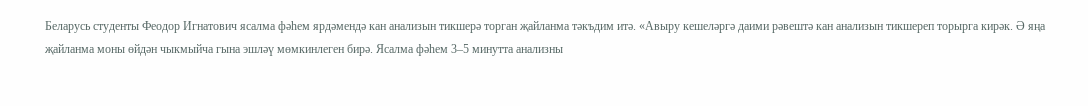Беларусь студенты Феодор Игнатович ясалма фәһем ярдәмендә кан анализын тикшерә торган җайланма тәкъдим итә. «Авыру кешеләргә даими рәвештә кан анализын тикшереп торырга кирәк. Ә яңа җайланма моны өйдән чыкмыйча гына эшләү мөмкинлеген бирә. Ясалма фәһем 3–5 минутта анализны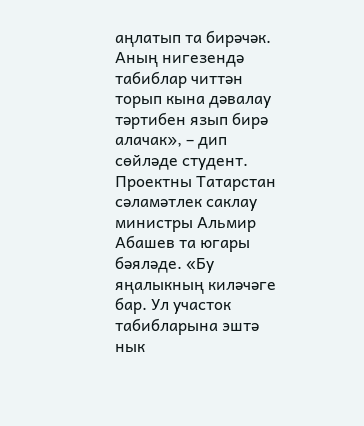аңлатып та бирәчәк. Аның нигезендә табиблар читтән торып кына дәвалау тәртибен язып бирә алачак», – дип сөйләде студент. Проектны Татарстан сәламәтлек саклау министры Альмир Абашев та югары бәяләде. «Бу яңалыкның киләчәге бар. Ул участок табибларына эштә нык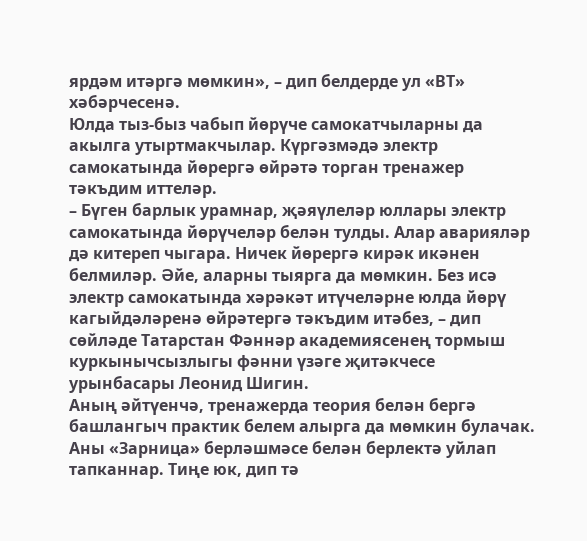ярдәм итәргә мөмкин», – дип белдерде ул «ВТ» хәбәрчесенә.
Юлда тыз-быз чабып йөрүче самокатчыларны да акылга утыртмакчылар. Күргәзмәдә электр самокатында йөрергә өйрәтә торган тренажер тәкъдим иттеләр.
– Бүген барлык урамнар, җәяүлеләр юллары электр самокатында йөрүчеләр белән тулды. Алар аварияләр дә китереп чыгара. Ничек йөрергә кирәк икәнен белмиләр. Әйе, аларны тыярга да мөмкин. Без исә электр самокатында хәрәкәт итүчеләрне юлда йөрү кагыйдәләренә өйрәтергә тәкъдим итәбез, – дип сөйләде Татарстан Фәннәр академиясенең тормыш куркынычсызлыгы фәнни үзәге җитәкчесе урынбасары Леонид Шигин.
Аның әйтүенчә, тренажерда теория белән бергә башлангыч практик белем алырга да мөмкин булачак. Аны «Зарница» берләшмәсе белән берлектә уйлап тапканнар. Тиңе юк, дип тә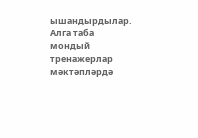ышандырдылар. Алга таба мондый тренажерлар мәктәпләрдә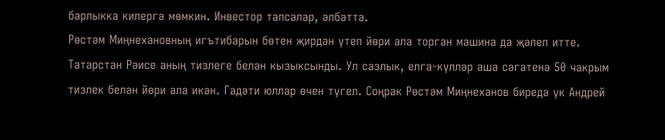барлыкка килергә мөмкин. Инвестор тапсалар, әлбәттә.
Рөстәм Миңнехановның игътибарын бөтен җирдән үтеп йөри ала торган машина да җәлеп итте. Татарстан Рәисе аның тизлеге белән кызыксынды. Ул сазлык, елга-күлләр аша сәгатенә 50 чакрым тизлек белән йөри ала икән. Гадәти юллар өчен түгел. Соңрак Рөстәм Миңнеханов биредә үк Андрей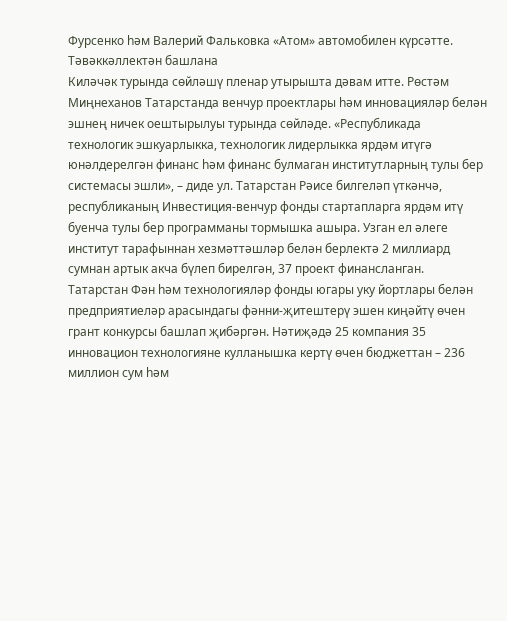Фурсенко һәм Валерий Фальковка «Атом» автомобилен күрсәтте.
Тәвәккәллектән башлана
Киләчәк турында сөйләшү пленар утырышта дәвам итте. Рөстәм Миңнеханов Татарстанда венчур проектлары һәм инновацияләр белән эшнең ничек оештырылуы турында сөйләде. «Республикада технологик эшкуарлыкка, технологик лидерлыкка ярдәм итүгә юнәлдерелгән финанс һәм финанс булмаган институтларның тулы бер системасы эшли», – диде ул. Татарстан Рәисе билгеләп үткәнчә, республиканың Инвестиция-венчур фонды стартапларга ярдәм итү буенча тулы бер программаны тормышка ашыра. Узган ел әлеге институт тарафыннан хезмәттәшләр белән берлектә 2 миллиард сумнан артык акча бүлеп бирелгән, 37 проект финансланган.
Татарстан Фән һәм технологияләр фонды югары уку йортлары белән предприятиеләр арасындагы фәнни-җитештерү эшен киңәйтү өчен грант конкурсы башлап җибәргән. Нәтиҗәдә 25 компания 35 инновацион технологияне кулланышка кертү өчен бюджеттан – 236 миллион сум һәм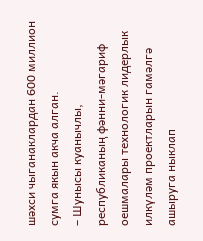шәхси чыганаклардан 600 миллион сумга якын акча алган.
– Шунысы куанычлы, республиканың фәнни-мәгариф оешмалары технологик лидерлык илкүләм проектларын гамәлгә ашыруга ныклап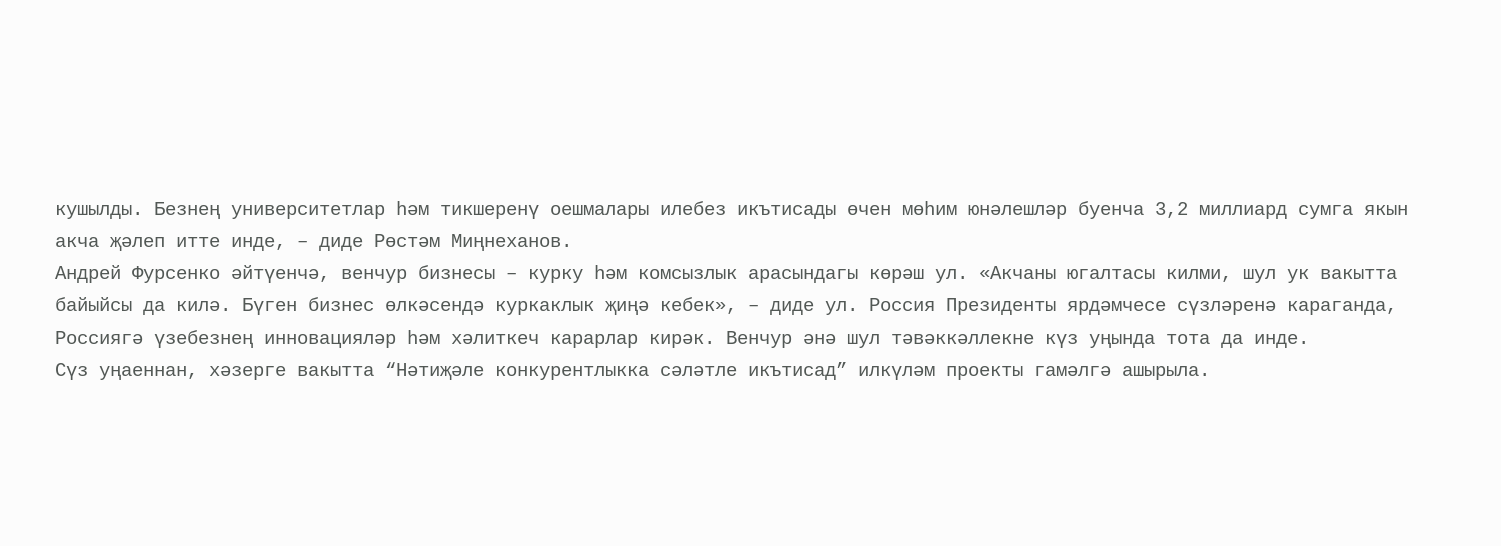кушылды. Безнең университетлар һәм тикшеренү оешмалары илебез икътисады өчен мөһим юнәлешләр буенча 3,2 миллиард сумга якын акча җәлеп итте инде, – диде Рөстәм Миңнеханов.
Андрей Фурсенко әйтүенчә, венчур бизнесы – курку һәм комсызлык арасындагы көрәш ул. «Акчаны югалтасы килми, шул ук вакытта байыйсы да килә. Бүген бизнес өлкәсендә куркаклык җиңә кебек», – диде ул. Россия Президенты ярдәмчесе сүзләренә караганда, Россиягә үзебезнең инновацияләр һәм хәлиткеч карарлар кирәк. Венчур әнә шул тәвәккәллекне күз уңында тота да инде.
Сүз уңаеннан, хәзерге вакытта “Нәтиҗәле конкурентлыкка сәләтле икътисад” илкүләм проекты гамәлгә ашырыла.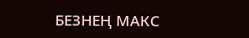БЕЗНЕҢ МАКС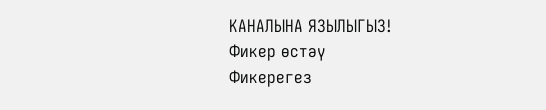КАНАЛЫНА ЯЗЫЛЫГЫЗ!
Фикер өстәү
Фикерегез